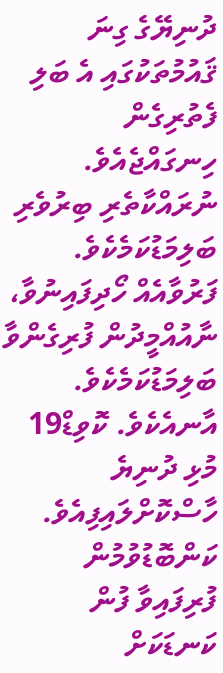ދުނިޔޭގެ ގިނަ ޤައުމުތަކުގައި އެ ބަލި ފެތުރިގެން ހިނގައްޖެއެވެ. ނުރައްކާތެރި ބިރުވެރި ބަލިމަޑުކަމެކެވެ. ފަރުވާއެއް ހޯދިފައިނުވާ، ނާއުއްމީދުން ފުރިގެންވާ ބަލިމަޑުކަމެކެވެ. އާނއެކެވެ. ކޮވިޑް19 މުޅި ދުނިޔެ ހާސްކޮށްލައިފިއެވެ. ކަންބޮޑުވުމުން ފުރިފައިވާ ފުން ކަނޑަކަށް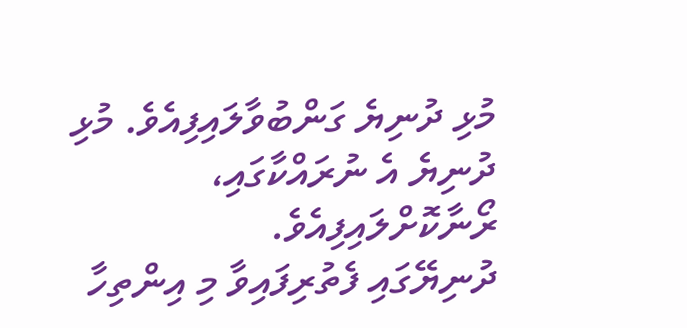މުޅި ދުނިޔެ ގަންބުވާލައިފިއެވެ. މުޅި ދުނިޔެ އެ ނުރައްކާގައި، ރޯނާކޮށްލައިފިއެވެ.
ދުނިޔޭގައި ފެތުރިފައިވާ މި އިންތިހާ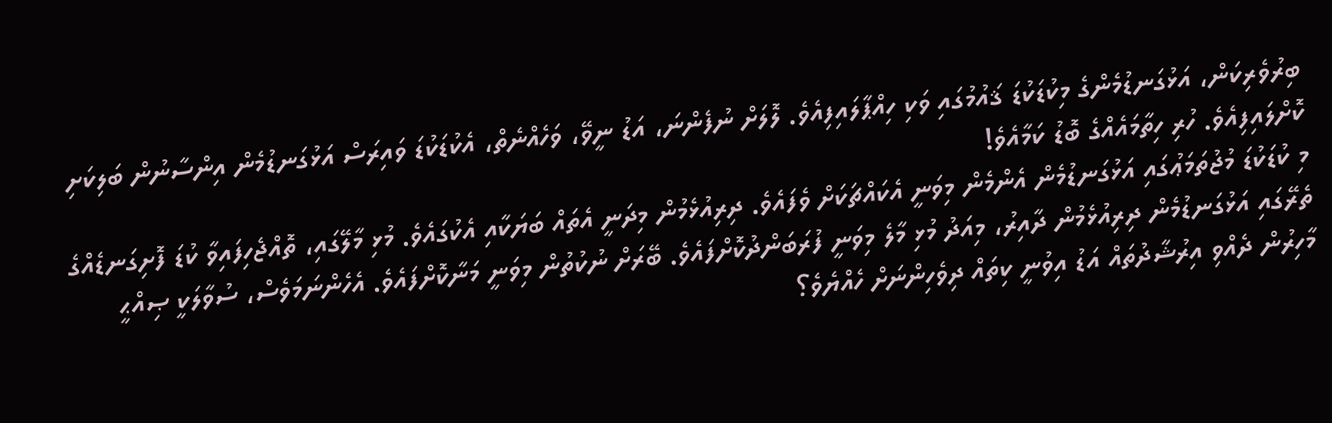ބިރުވެރިކަން، އަޅުގަނޑުމެންގެ މިކުޑަކުޑަ ޤައުމުގައި ވަކި ހިއްޕާލައިފިއެވެ. ލޮލަށް ނުފެންނަ، އަޑު ނީވޭ، ވަހެއްނެތް، އެކުޑަކުޑަ ވައިރަސް އަޅުގަނޑުމެން އިންސާނުން ބަލިކަށި ކޮށްލައިފިއެވެ. ހުރި ހިތާމައެއްގެ ބޮޑު ކަމާއެވެ!
މި ކުޑަކުޑަ މުޖުތަމަޢުގައި އަޅުގަނޑުމެން އެންމެން މިވަނީ އެކައްޗަކަށް ވެފައެވެ. ދިރިއުޅެމުން މިދަނީ އެތައް ބަޔަކާއި އެކުގައެވެ. މުޅި މާލޭގައި، ތޮއްޖެހިފައިވާ ކުޑަ ފޮށިގަނޑެއްގެ ތެރޭގައި އަޅުގަނޑުމެން ދިރިއުޅެމުން ދާއިރު، މިއަދު މުޅި މާލެ މިވަނީ ފުރަބަންދުކޮށްފައެވެ. ބޭރަށް ނުކުތުން މިވަނީ މަނާކޮށްފައެވެ. އެހެންނަމަވެސް، ސުވާލަކީ ޞިއްޙީ މާހިރުން ދެއްވި އިރުޝާދުތައް އަޑު އިވުނީ ކިތައް ދިވެހިންނަށް ހެއްޔެވެ؟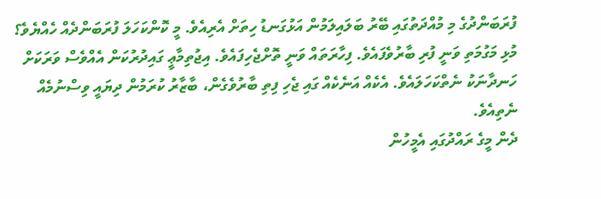ފުރަބަންދުގެ މި މުއްދަތުގައި ބޭރު ބަލައިލަމުން އަޅުގަނޑު ހިތަށް އެރިއެވެ. މީ ކޮންކަހަލަ ފުރަބަންދެއް ހެއްޔެވެ؟ މުޅި މަގުމަތި ވަނީ ފުރި ބާރުވެފައެވެ. ފިހާރަތައް ވަނީ ތޮށްޖެހިފައެވެ. އިޖުތިމާޢީ ގައިދުރުކަން އެއްވެސް ވަރަކަށް ހަނދާނަކު ނެތްކަހަލައެވެ. އެކެއް އަނެކެއް ގައި ޖެހި ފިތި ބާރުވެގެން، ބާޒާރު ކުރަމުން ދިޔައީ ވިސްނުމެއް ނެތިއެވެ.
ދެން މީގެ ރައްދުގައި އެމީހުން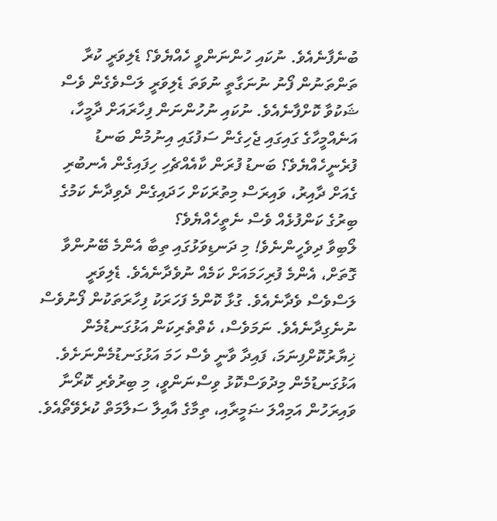ބުނެފާނެއެވެ. ނުކައި ހުންނަންވީ ހެއްޔެވެ؟ ޑެލިވަރީ ކުރާ ތަންތަނުން ފޯނު ނުނަގާތީ ނުވަތަ ޑެލިވަރީ ލަސްވެގެން ވެސް ޝަކުވާ ކޮށްފާނެއެވެ. ނުކައި ނުހުންނަން ފިހާރައަށް ދާމީހާ، އަނެއްމީހާގެ ގައިގައި ޖެހިގެން ސަފުގައި އިނުމުން ބަނޑު ފުރެނީހެއްޔެވެ؟ ބަނޑު ފުރަން ކާއެއްޗެހި ހިފައިގެން އެނބުރި ގެއަށް ދާއިރު، ވައިރަސް މިތުރަކަށް ހަދައިގެން ދެވިދާނެ ކަމުގެ ބިރުގެ ކަންފުޅެއް ވެސް ނެތީހެއްޔެވެ؟
ލޯބިވާ ދިވެހީންނެވެ! މި ދަނޑިވަޅުގައި ތިބާ އެންމެ ބޭނުންވާ ގޮތަށް، އެންމެ ފުރިހަމައަށް ކަމެއް ނުވެދާނެއެވެ. ޑެލިވަރީ ލަސްވެސް ވެދާނެއެވެ. ގުޅާ ކޮންމެ ފަހަރަކު ފިހާރަތަކުން ފޯނުވެސް ނުނެގިދާނެއެވެ. ނަމަވެސް، ކެތްތެރިކަން އަޅުގަނޑުމެން ޚިޔާރުކޮށްފިނަމަ، ފައިދާ ވާނީ ވެސް ހަމަ އަޅުގަނޑުމެންނަށެވެ. އަޅުގަނޑުމެން މިދުވަސްކޮޅު ވިސްނަންވީ، މި ބިރުވެރި ކޮރޯނާ ވައިރަހުން އަމިއްލަ ޟަމީރާއި، ތިމާގެ އާއިލާ ސަލާމަތް ކުރެވޭތޯއެވެ.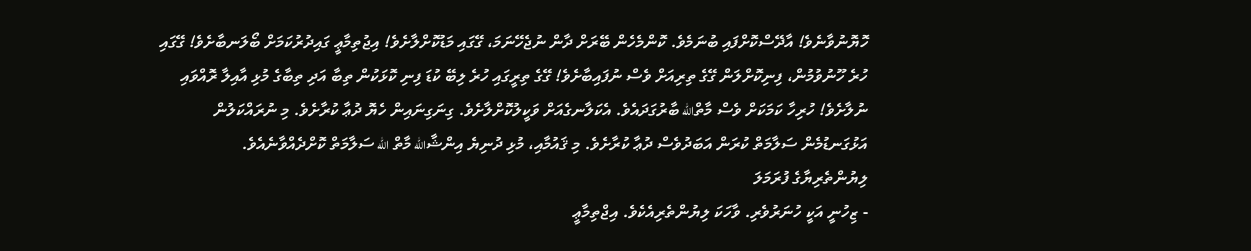ހޮޔޮނުވާނެވެ! އާދޭސްކޮށްފައި ބުނަމެވެ. ކޮންމެހެން ބޭރަށް ދާން ނުޖެހޭނަމަ، ގޭގައި މަޑުކޮށްލާށެވެ! އިޖުތިމާޢީ ގައިދުރުކަމަށް ބޯލަނބާށެވެ! ގޭގައި ހުރެ ހޫނުވުމުން، ފިނިކޮށްލަން ގޭގެ ތިރިއަށް ވެސް ނުފައިބާށެވެ! ގޭގެ ތިރީގައި ހުރެ ލިބޭ ކުޑަ ފިނި ކޮޅަކުން ތިބާ އަދި ތިބާގެ މުޅި އާއިލާ ރޮއްވައި ނުލާށެވެ! ހުރިހާ ކަމަކަށް ވެސް މާތްالله ބާރުގަދައެވެ. އެކަލާނގެއަށް ވަކީލުކޮށްލާށެވެ. ގިނަގިނައިން ހެޔޮ ދުޢާ ކުރާށެވެ. މި ނުރައްކަލުން އަޅުގަނޑުމެން ސަލާމަތް ކުރަން އަބަދުވެސް ދުޢާ ކުރާށެވެ. މި ޤައުމާއި، މުޅި ދުނިޔެ އިންޝާالله މާތް الله ސަލާމަތް ކޮށްދެއްވާނެއެވެ.
ލިޔުންތެރިޔާގެ ފުރަމަލަ
- ޒިހުނީ އަކީ ހުނަރުވެރި. ވާހަކަ ލިޔުންތެރިއެކެވެ. އިޖްތިމާޢީ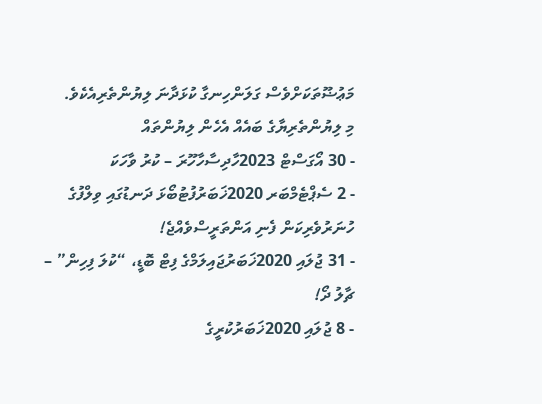މަޢުޟޫތަކަށްވެސް ގަލަންހިނގާ ކުޅަދާނަ ލިޔުންތެރިއެކެވެ.
މި ލިޔުންތެރިޔާގެ ބައެއް އެހެން ލިޔުންތައް
- 30 އޯގަސްޓް 2023ހާދިސާހާހޫރަ – ކުރު ވާހަކަ
- 2 ސެޕްޓެމްބަރ 2020ޚަބަރުފުޓުބޯޅަ ދަނޑުގައި ވިލްފުގެ ހުނަރުވެރިކަން ފެނި އަންތަރީސްވެއްޖެ!
- 31 ޖުލައި 2020ޚަބަރުޖައިލަމްގެ ފިޓް ބޮޑީ، “ކުލަ ފިހިން” – ޗާލު ދޯ!
- 8 ޖުލައި 2020ޚަބަރުކުރީގެ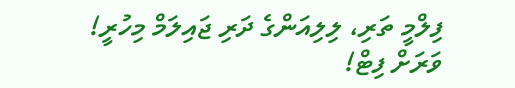ފިލްމީ ތަރި، ލިލިއަންގެ ދަރި ޖައިލަމް މިހުރީ! ވަރަށް ފިޓް!